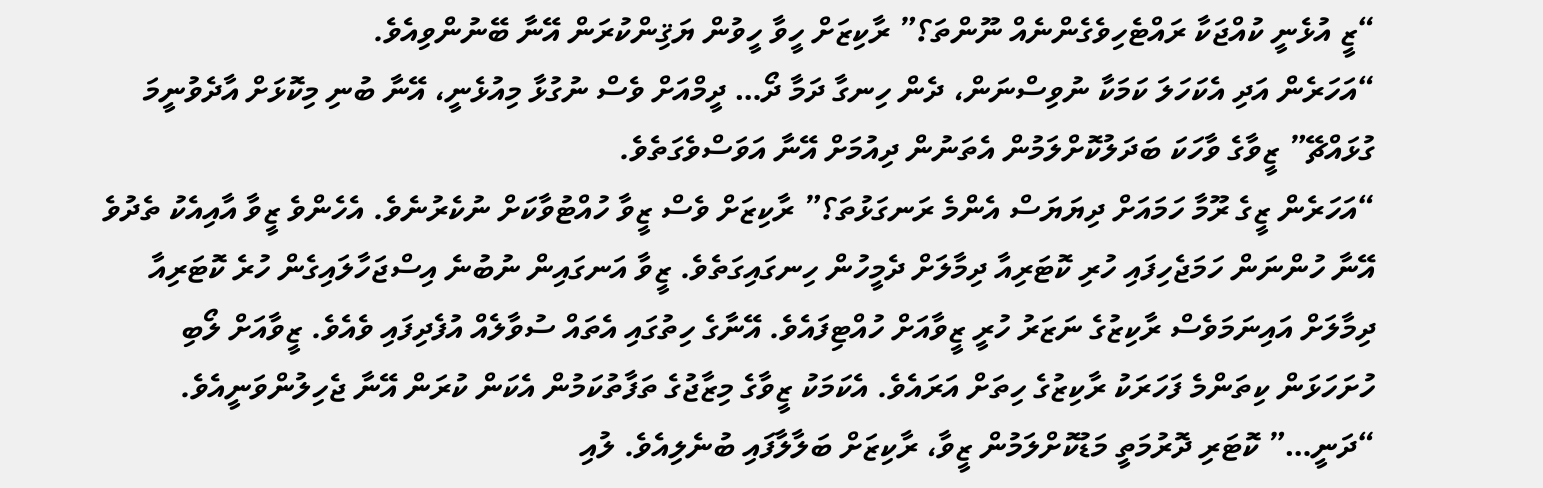“ޒީ އުޅެނީ ކުއްޖަކާ ރައްޓެހިވެގެންނެއް ނޫންތަ؟” ރާކިޒަށް ހީވާ ހީވުން ޔަޤިންކުރަން އޭނާ ބޭނުންވިއެވެ.
“އަހަރެން އަދި އެކަހަލަ ކަމަކާ ނުވިސްނަން، ދެން ހިނގާ ދަމާ ދޯ… ދީމްއަށް ވެސް ނުގުޅާ މިއުޅެނީ، އޭނާ ބުނި މިކޮޅަށް އާދެވުނީމަ ގުޅައްޗޭ” ޒީވާގެ ވާހަކަ ބަދަލުކޮށްލަމުން އެތަނުން ދިއުމަށް އޭނާ އަވަސްވެގަތެވެ.
“އަހަރެން ޒީގެ ރޫމާ ހަމައަށް ދިޔަޔަސް އެންމެ ރަނގަޅުތަ؟” ރާކިޒަށް ވެސް ޒީވާ ހުއްޓުވާކަށް ނުކެރުނެވެ. އެހެންވެ ޒީވާ އާއިއެކު ތެދުވެ އޭނާ ހުންނަން ހަމަޖެހިފައި ހުރި ކޮޓަރިއާ ދިމާލަށް ދެމީހުން ހިނގައިގަތެވެ. ޒީވާ އަނގައިން ނުބުނެ އިސްޖަހާލައިގެން ހުރެ ކޮޓަރިއާ ދިމާލަށް އައިނަމަވެސް ރާކިޒުގެ ނަޒަރު ހުރީ ޒީވާއަށް ހުއްޓިފައެވެ. އޭނާގެ ހިތުގައި އެތައް ސުވާލެއް އުފެދިފައި ވެއެވެ. ޒީވާއަށް ލޯބި ހުށަހަޅަން ކިތަންމެ ފަހަރަކު ރާކިޒުގެ ހިތަށް އަރައެވެ. އެކަމަކު ޒީވާގެ މިޒާޖުގެ ތަފާތުކަމުން އެކަން ކުރަން އޭނާ ޖެހިލުންވަނީއެވެ.
“ދަނީ…” ކޮޓަރި ދޮރުމަތީ މަޑުކޮށްލަމުން ޒީވާ، ރާކިޒަށް ބަލާލާފައި ބުނެލިއެވެ. ލުއި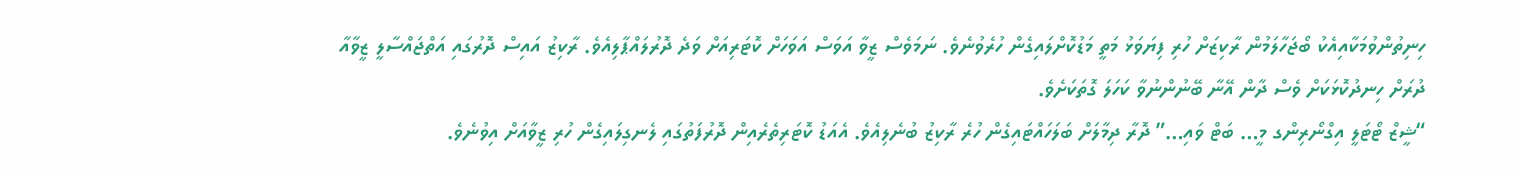ހިނިތުންވުމަކާއިއެކު ބޯޖަހާލަމުން ރާކިޒަށް ހުރި ފިޔަވަޅު މަތީ މަޑުކޮށްލައިގެން ހުރެވުނެވެ. ނަމަވެސް ޒީވާ އަވަސް އަވަހަށް ކޮޓަރިއަށް ވަދެ ދޮރުލައްޕާލިއެވެ. ރާކިޒު އައިސް ދޮރުގައި އަތްޖައްސާލީ ޒީވާއާ ދުރަށް ހިނދުކޮޅަކަށް ވެސް ދާން އޭނާ ބޭނުންނުވާ ކަހަލަ ގޮތަކަށެވެ.
“ޝީޒް ޓޯޓަލީ އިގްނޯރިންގ މީ… ބަޓް ވައި…” ދޮރާ ދިމާލަށް ބަލަހައްޓައިގެން ހުރެ ރާކިޒު ބުނެލިއެވެ. އެއަޑު ކޮޓަރިތެރެއިން ދޮރުފަތުގައި ލެނގިލައިގެން ހުރި ޒީވާއަށް އިވުނެވެ.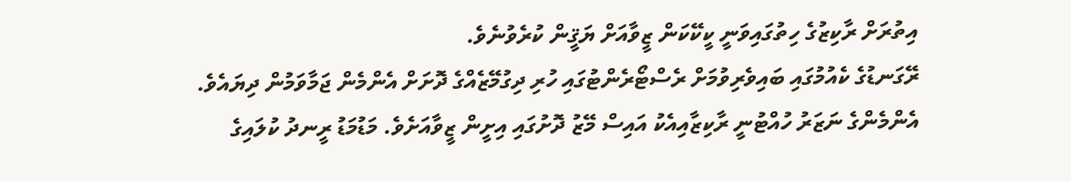އިތުރަށް ރާކިޒުގެ ހިތުގައިވަނީ ކީކޭކަން ޒީވާއަށް ޔަޤީން ކުރެވުނެވެ.
ރޭގަނޑުގެ ކެއުމުގައި ބައިވެރިވުމަށް ރެސްޓޯރެންޓުގައި ހުރި ދިގުމޭޒެއްގެ ދޮށަށް އެންމެން ޖަމާވަމުން ދިޔައެވެ. އެންމެންގެ ނަޒަރު ހުއްޓުނީ ރާކިޒާއިއެކު އައިސް މޭޒު ދޮށުގައި އިށީން ޒީވާއަށެވެ. މަޑުމަޑު ރީނދު ކުލައިގެ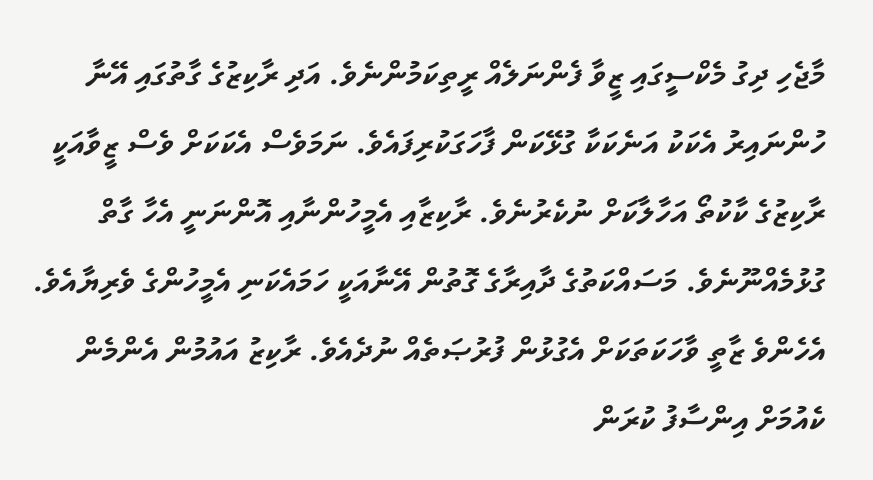މާޖެހި ދިގު މެކްސީގައި ޒީވާ ފެންނަލެއް ރީތިކަމުންނެވެ. އަދި ރާކިޒުގެ ގާތުގައި އޭނާ ހުންނައިރު އެކަކު އަނެކަކާ ގުޅޭކަން ފާހަގަކުރިފައެވެ. ނަމަވެސް އެކަކަށް ވެސް ޒީވާއަކީ ރާކިޒުގެ ކާކުތޯ އަހާލާކަށް ނުކެރުނެވެ. ރާކިޒާއި އެމީހުންނާއި އޮންނަނީ އެހާ ގާތް ގުޅުމެއްނޫނެވެ. މަސައްކަތުގެ ދާއިރާގެ ގޮތުން އޭނާއަކީ ހަމައެކަނި އެމީހުންގެ ވެރިޔާއެވެ. އެހެންވެ ޒާތީ ވާހަކަތަކަށް އެގުޅުން ފުރުޞަތެއް ނުދެއެވެ. ރާކިޒު އައުމުން އެންމެން ކެއުމަށް އިންސާފު ކުރަން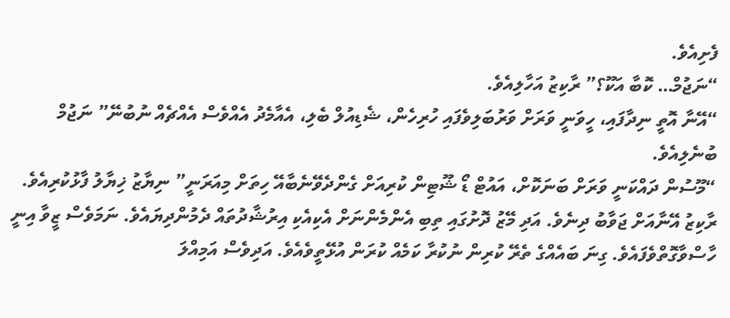ފެށިއެވެ.
“ނަޖުމް… ކޮބާ އަކޫ؟” ރާކިޒު އަހާލިއެވެ.
“އޭނާ އޮތީ ނިދާފައި، ހީވަނީ ވަރަށް ވަރުބަލިވެފައި ހުރިހެން، ޝެޑިއުލް ބެލި، އެއާމެދު އެއްވެސް އެއްޗެއް ނުބުނޭ” ނަޖުމް ބުނެލިއެވެ.
“މޫސުން ދައްކަނީ ވަރަށް ބަނަކޮށް، އައުޓް ޑޯ ޝޫޓިން ކުރިއަށް ގެންދެވޭނެބާއޭ ހިތަށް މިއަރަނީ” ނިޔާޒު ޚިޔާލު ފާޅުކުރިއެވެ. ރާކިޒު އޭނާއަށް ޖަވާބު ދިނެވެ. އަދި މޭޒު ދޮށުގައި ތިބި އެންމެންނަށް އެކިއެކި އިރުޝާދުތައް ދެމުންދިޔައެވެ. ނަމަވެސް ޒީވާ އިނީ ހާސްވާގޮތްވެފައެވެ. ގިނަ ބައެއްގެ ތެރޭ ކުރިން ނުކުރާ ކަމެއް ކުރަން އުޅޭތީވެއެވެ. އަދިވެސް އަމިއްލަ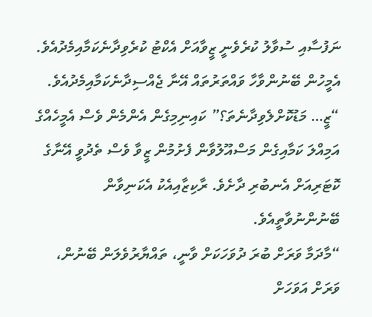ނަފުސާއި ސުވާލު ކުރެވެނީ ޒީވާއަށް އެކްޓު ކުރެވިދާނެކަމާއިމެދުއެވެ. އެމީހުން ބޭނުންވާހާ ވައްތަރުތައް އޭނާ ޖެއްސިދާނެކަމާއިމެދުއެވެ.
“ޒީ… މަޑުކޮށްލެވިދާނެތަ؟” ކައިނިމިގެން އެންމެން ވެސް އެމީހެއްގެ އަމިއްލަ ކަމާއިގެން މަސްއޫލުވާން ފެށުމުން ޒީވާ ވެސް ތެދުވީ އޭނާގެ ކޮޓަރިއަށް އެނބުރި ދާށެވެ. ރާކިޒާއިއެކު އެކަނިވާން ބޭނުންނުވާތީއެވެ.
“މާދަމާ ވަރަށް ބުރަ ދުވަހަކަށް ވާނީ، ތައްޔާރުވެލަން ބޭނުން، ވަރަށް އަވަހަށް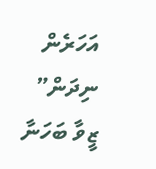އަހަރެން ނިދަން” ޒީވާ ބަހަނާ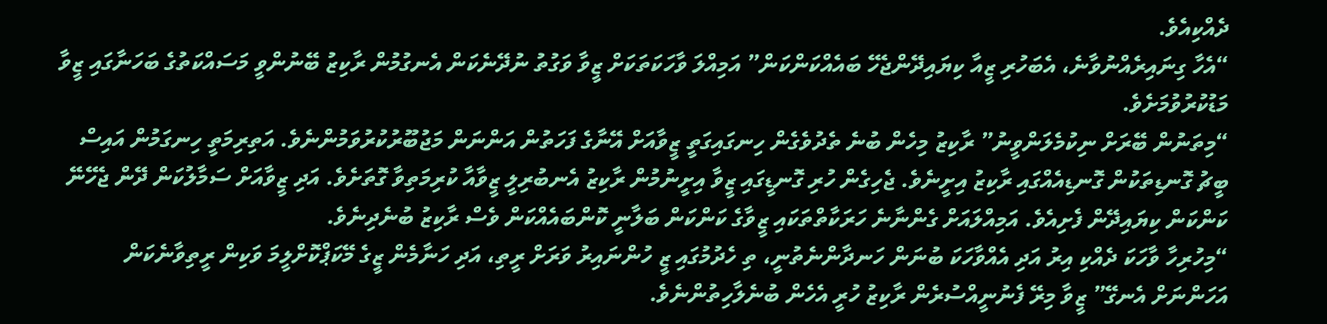ދެއްކިއެވެ.
“އެހާ ގިނައިރެއްނުވާނެ، އެބަހުރި ޒީއާ ކިޔައިދޭންޖެހޭ ބައެއްކަންކަން” އަމިއްލަ ވާހަކަތަކަށް ޒީވާ ވަގުތު ނުދޭނެކަން އެނގުމުން ރާކިޒު ބޭނުންވީ މަސައްކަތުގެ ބަހަނާގައި ޒީވާ މަޑުކުރުވުމަށެވެ.
“މިތަނުން ބޭރަށް ނިކުމެލަންވީނު” ރާކިޒު މިހެން ބުނެ ތެދުވެގެން ހިނގައިގަތީ ޒީވާއަށް އޭނާގެ ފަހަތުން އަންނަން މަޖުބޫރުކުރުވަމުންނެވެ. އަތިރިމަތީ ހިނގަމުން އައިސް ބީޗު ގޮނޑިތަކުން ގޮނޑިއެއްގައި ރާކިޒު އިށީނެވެ. ޖެހިގެން ހުރި ގޮނޑީގައި ޒީވާ އިށީނުމުން ރާކިޒު އެނބުރިލީ ޒީވާއާ ކުރިމަތިވާ ގޮތަށެވެ. އަދި ޒީވާއަށް ސަމާލުކަން ދޭން ޖެހޭނޭ ކަންކަން ކިޔައިދޭން ފެށިއެވެ. އަމިއްލައަށް ގެންނާނެ ހަރަކާތްތަކައި ޒީވާގެ ކަންކަން ބަލާނީ ކޮންބައެއްކަން ވެސް ރާކިޒު ބުނެދިނެވެ.
“މިހުރިހާ ވާހަކަ ދެއްކި އިރު އަދި އެއްވާހަކަ ބުނަން ހަނދާންނެތުނީ، ތި ހެދުމުގައި ޒީ ހުންނައިރު ވަރަށް ރީތި، އަދި ހަނާމެން ޒީގެ މޭކަޕްކޮށްލީމަ ވަކިން ރީތިވާނެކަން އަހަންނަށް އެނގޭ” ޒީވާ މިރޭ ފެނުނީއްސުރެން ރާކިޒު ހުރީ އެހެން ބުނެލާހިތުންނެވެ.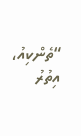“ތެންކިއު، އިތުރު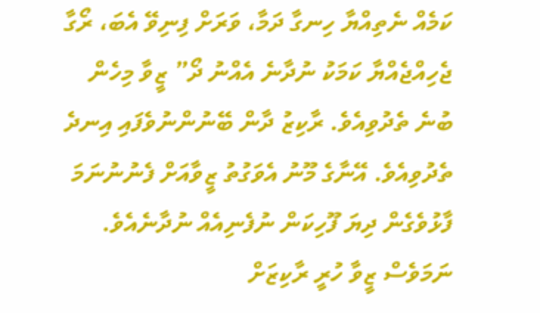ކަމެއް ނެތިއްޔާ ހިނގާ ދަމާ، ވަރަށް ފިނިވޭ އެބަ، ރޯގާ ޖެހިއްޖެއްޔާ ކަމަކު ނުދާނެ އެއްނު ދޯ” ޒީވާ މިހެން ބުނެ ތެދުވިއެވެ. ރާކިޒު ދާން ބޭނުންނުވެފައި އިނދެ ތެދުވިއެވެ. އޭނާގެ މޫނު އެވަގުތު ޒީވާއަށް ފެނުނުނަމަ ފާޅުވެގެން ދިޔަ ފޫހިކަން ނުފެނިއެއް ނުދާނެއެވެ. ނަމަވެސް ޒީވާ ހުރީ ރާކިޒަށް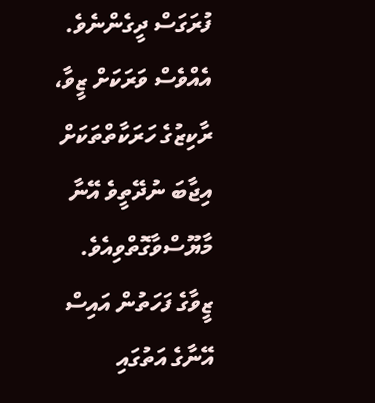ފުރަގަސް ދީގެންނެވެ. އެއްވެސް ވަރަކަށް ޒީވާ، ރާކިޒުގެ ހަރަކާތްތަކަށް އިޖާބަ ނުދޭތީވެ އޭނާ މާޔޫސްވާގޮތްވިއެވެ. ޒީވާގެ ފަހަތުން އައިސް އޭނާގެ އަތުގައި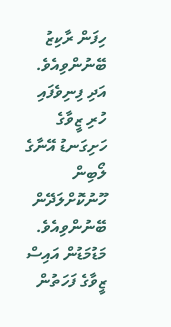ހިފަން ރާކިޒު ބޭނުންވިއެވެ. އަދި ފިނިވެފައި ހުރި ޒީވާގެ ހަށިގަނޑު އޭނާގެ ލޯބިން ހޫނުކޮށްލަދޭން ބޭނުންވިއެވެ. މަޑުމަޑުން އައިސް ޒީވާގެ ފަހަތުން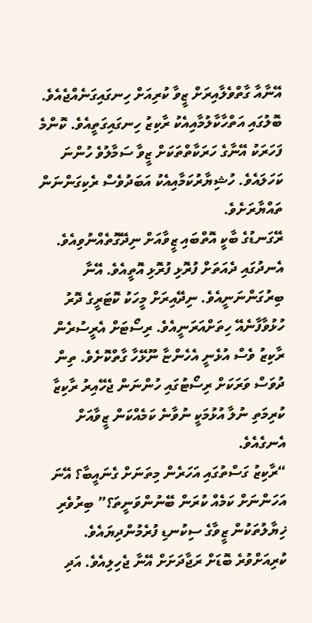އޭނާއާ ގާތްވެލާއިރަށް ޒީވާ ކުރިއަށް ހިނގައިގަނެއްޖެއެވެ. ބޮލުގައި އަތްހާކާލުމާއިއެކު ރާކިޒު ހިނގައިގަތީއެވެ. ކޮންމެ ފަހަރަކު އޭނާގެ ހަރަކާތްތަކަށް ޒީވާ ސަމާލުވެ ހުންނަ ކަހަލައެވެ. ހުޝިޔާރުކަމާއިއެކު އަބަދުވެސް ރެކިގަންނަން ތައްޔާރަށެވެ.
ރޭގަނޑުގެ ބާކީ އޮތްބައި ޒީވާއަށް ނިދޭގޮތެއްނުވިއެވެ. އެނދުގައި ދެއަތަށް ފުރޮޅި ފުރޮޅި އޮތީއެވެ. އޭނާ ބިރުގަންނަނީއެވެ. ނިދޭއިރަށް މީހަކު ކޮޓަރީގެ ދޮރު ހުޅުވާފާނެއޭ ހިތަށްއަރަނީއެވެ. ރިސޯޓަށް އެރީސުރެން ރާކިޒު ވެސް އުޅެނީ އެހެންޏާ ނޫޅޭހާ ގާތްކޮށެވެ. ތިން ދުވަސް ވަރަކަށް ރިސޯޓުގައި ހުންނަން ޖެހޭއިރު ރާކިޒާ ކުރިމަތި ނުލާ އުޅުމަކީ ނުވާނެ ކަމެއްކަން ޒީވާއަށް އެނގެއެވެ.
“ރާކިޒު ގަސްތުގައި އަހަރެން މިތަނަށް ގެނައީބާ؟ އޭނަ އަހަންނަށް ކަމެއް ކުރަން ބޭނުންވަނީތަ؟” ބިރުވެރި ޚިޔާލުތަކުން ޒީވާގެ ސިކުނޑި ފުރެމުންދިޔައެވެ. ކުރިއަށްވުރެ ބޮޑަށް ރަޖާދަށަށް އޭނާ ޖެހިލިއެވެ. އަދި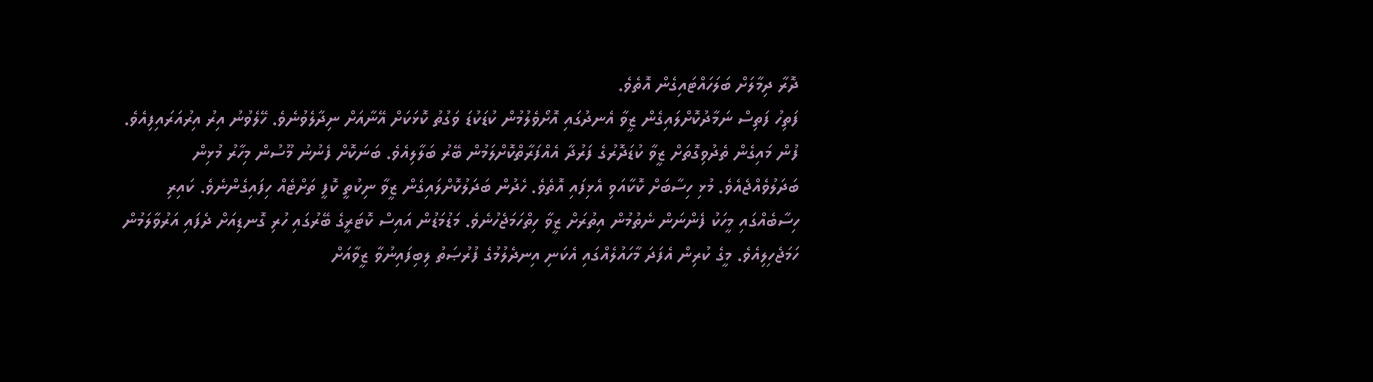ދޮރާ ދިމާލަށް ބަލަހައްޓައިގެން އޮތެވެ.
ފަތިހު ފަތިސް ނަމާދުކޮށްލައިގެން ޒީވާ އެނދުގައި އޮށޯވެލުމުން ކުޑަކުޑަ ވަގުތު ކޮޅަކަށް އޭނާއަށް ނިދާލެވުނެވެ. ހޭލެވުނު އިރު އިރުއަރައިފިއެވެ. ފުން މައިގެން ތެދުވިގޮތަށް ޒީވާ ކުޑަދޮރުގެ ފަރުދާ އެއްފަރާތްކޮށްލަމުން ބޭރު ބަލާލިއެވެ. ބަނަކޮށް ފެނުނު މޫސުން މިހާރު މުޅިން ބަދަލުވެއްޖެއެވެ. މުޅި ހިސާބަށް ކޮކާއަވި އެޅިފައި އޮތެވެ. ހެދުން ބަދަލުކޮށްލައިގެން ޒީވާ ނިކުތީ ކޮފީ ތަށްޓެއް ހިފައިގެންނެވެ. ކައިރި ހިސާބެއްގައި މީހަކު ފެންނަން ނެތުމުން އިތުރަށް ޒީވާ ހިތްހަމަޖެހުނެވެ. މަޑުމަޑުން އައިސް ކޮޓަރީގެ ބޭރުގައި ހުރި ގޮނޑިއަށް ދެފައި އަރުވާލަމުން ހަމަޖެހިލިއެވެ. މީގެ ކުރިން އެފަދަ މާހައުލެއްގައި އެކަނި އިނދެލުމުގެ ފުރުޞަތު ލިބިފައިނުވާ ޒީވާއަށް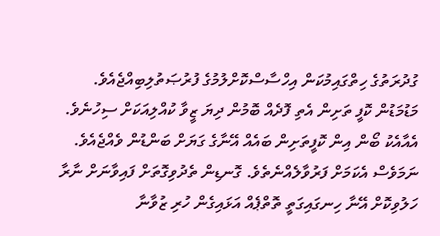ގުދުރަތުގެ ހިތްގައިމުކަން އިހްސާސްކޮށްލުމުގެ ފުރުޞަތުލިބިއްޖެއެވެ. މަޑުމަޑުން ކޮފީ ތަށިން އެތި ފޮދެއް ބޮމުން ދިޔަ ޒީވާ ކުއްލިއަކަށް ސިހުނެވެ. އެއާއެކު ބޯން އިން ކޮފީތަށިން ބައެއް އޭނާގެ ގަޔަށް ބަންޑުން ވެއްޖެއެވެ. ނަމަވެސް އެކަމަށް ފަރުވާލެއްނެތެވެ. ގޮނޑިން ތެދުވިގޮތަށް ފައިވާނަށް ނާރާ ހަލުވިކޮށް އޭނާ ހިނގައިގަތީ ތޮތްޕެއް އަޅައިގެން ހުރި ޒުވާނާ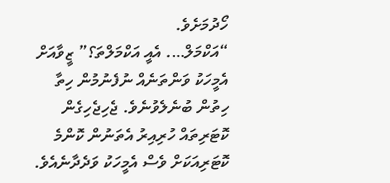ހޯދުމަށެވެ.
“އަކްމަލް…. އެއީ އަކްމަލްތަ؟” ޒީވާއަށް އެމީހަކު ވަންތަނެއް ނުފެނުމުން ހިތާ ހިތުން ބުނެލެވުނެވެ. ޖެހިޖެހިގެން ކޮޓަރިތައް ހުރިއިރު އެތަނުން ކޮންމެ ކޮޓަރިއަކަށް ވެސް އެމީހަކު ވަދެދާނެއެވެ.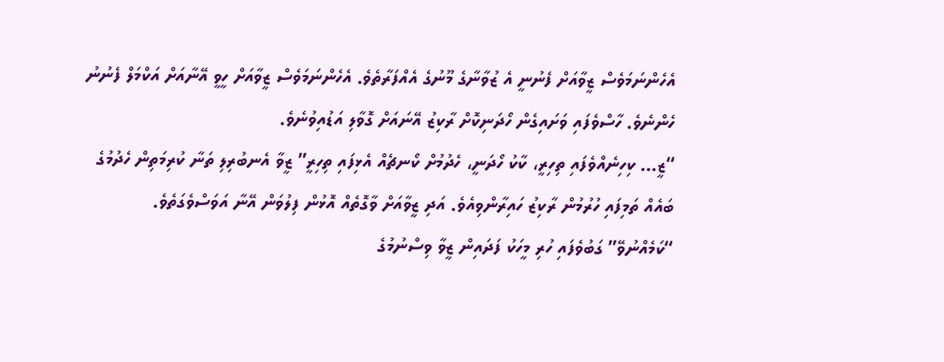އެހެންނަމަވެސް ޒީވާއަށް ފެނުނީ އެ ޒުވާނާގެ މޫނުގެ އެއްފަރާތެވެ. އެހެންނަމަވެސް ޒީވާއަށް ހީވީ އޭނާއަށް އަކްމަލް ފެނުނު ހެންނެވެ. ހާސްވެފައި ވަށައިގެން ހޯދަނިކޮށް ރާކިޒު އޭނައަށް ގޮވާލި އަޑުއިވުނެވެ.
“ޒީ… ކިހިނެއްވެފައި ތިހިރީ، ކާކު ހޯދަނީ، ހެދުމުށް ކޯނޗެއް އެޅިފައި ތިހިރީ” ޒީވާ އެނބުރިލި ތަނާ ކުރިމަތިން ހެދުމުގެ ބައެއް ތަމިފައި ހުރުމުން ރާކިޒު ހައިރާންވިއެވެ. އަދި ޒީވާއަށް ވާގޮތެއް އޮޅުން ފިލުވަން އޭނާ އަވަސްވެގަތެވެ.
“ކަމެއްނުވޭ” ގަބުވެފައި ހުރި މީހަކު ފަދައިން ޒީވާ ވިސްނުމުގެ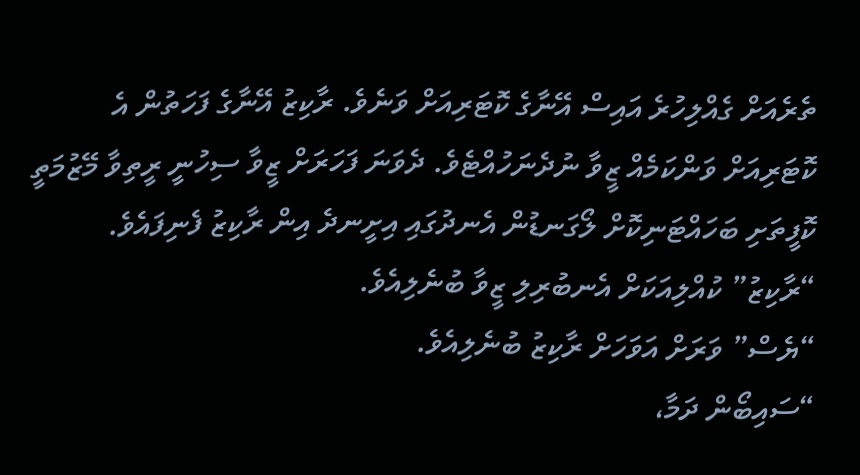ތެރެއަށް ގެއްލިހުރެ އައިސް އޭނާގެ ކޮޓަރިއަށް ވަނެވެ. ރާކިޒު އޭނާގެ ފަހަތުން އެ ކޮޓަރިއަށް ވަންކަމެއް ޒީވާ ނުދެނަހުއްޓެވެ. ދެވަނަ ފަހަރަށް ޒީވާ ސިހުނީ ރީތިވާ މޭޒުމަތީ ކޮފީތަށި ބަހައްޓަނިކޮށް ލޯގަނޑުން އެނދުގައި އިށީނދެ އިން ރާކިޒު ފެނިފައެވެ.
“ރާކިޒު” ކުއްލިއަކަށް އެނބުރިލި ޒީވާ ބުނެލިއެވެ.
“ޔެސް” ވަރަށް އަވަހަށް ރާކިޒު ބުނެލިއެވެ.
“ސައިބޯން ދަމާ،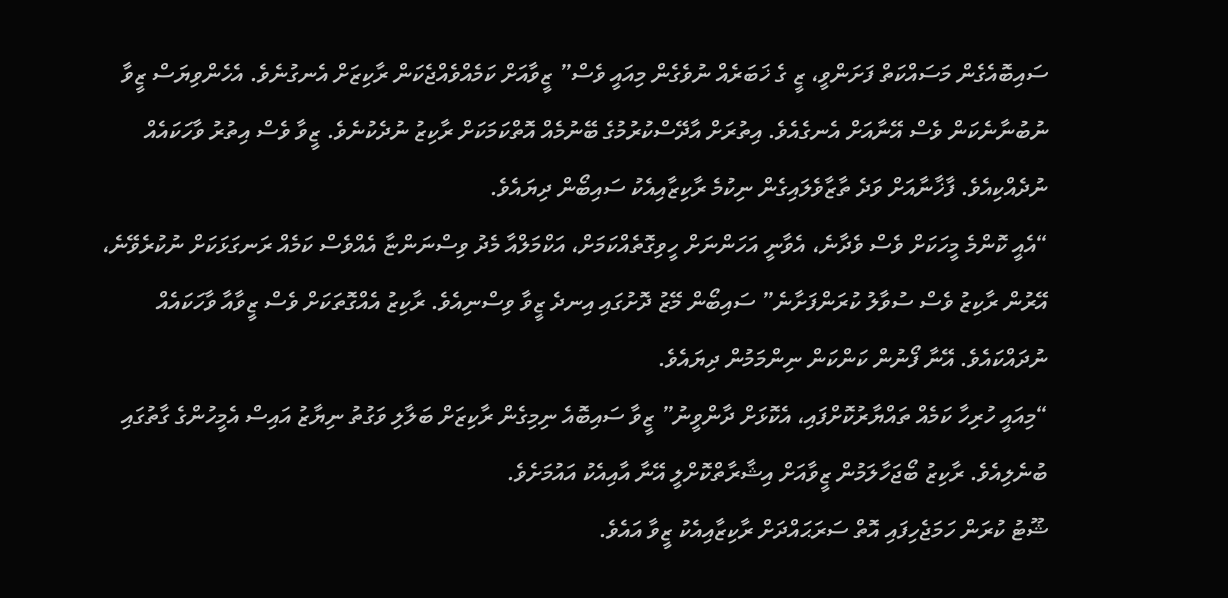ސައިބޮއެގެން މަސައްކަތް ފަށަންވީ، ޒީ ގެ ޚަބަރެއް ނުވެގެން މިއައީ ވެސް” ޒީވާއަށް ކަމެއްވެއްޖެކަން ރާކިޒަށް އެނގުނެވެ. އެހެންވިޔަސް ޒީވާ ނުބުނާނެކަން ވެސް އޭނާއަށް އެނގެއެވެ. އިތުރަށް އާދޭސްކުރުމުގެ ބޭނުމެއް އޮތްކަމަކަށް ރާކިޒު ނުދެކުނެވެ. ޒީވާ ވެސް އިތުރު ވާހަކައެއް ނުދެއްކިއެވެ. ފާޚާނާއަށް ވަދެ ތާޒާވެލައިގެން ނިކުމެ ރާކިޒާއިއެކު ސައިބޯން ދިޔައެވެ.
“އެއީ ކޮންމެ މީހަކަށް ވެސް ވެދާނެ، އެވާނީ އަހަންނަށް ހީވިގޮތެއްކަމަށް، އަކްމަލްއާ މެދު ވިސްނަންޏާ އެއްވެސް ކަމެއް ރަނގަޅަކަށް ނުކުރެވޭނެ، އޭރުން ރާކިޒު ވެސް ސުވާލު ކުރަންފަށާނެ” ސައިބޯން މޭޒު ދޮށުގައި އިނދެ ޒީވާ ވިސްނިއެވެ. ރާކިޒު އެއްގޮތަކަށް ވެސް ޒީވާއާ ވާހަކައެއް ނުދައްކައެވެ. އޭނާ ފޯނުން ކަންކަން ނިންމަމުން ދިޔައެވެ.
“މިއައީ ހުރިހާ ކަމެއް ތައްޔާރުކޮށްފައި، އެކޮޅަށް ދާންވީނު” ޒީވާ ސައިބޮއެ ނިމިގެން ރާކިޒަށް ބަލާލި ވަގުތު ނިޔާޒު އައިސް އެމީހުންގެ ގާތުގައި ބުނެލިއެވެ. ރާކިޒު ބޯޖަހާލަމުން ޒީވާއަށް އިޝާރާތްކޮށްލީ އޭނާ އާއިއެކު އައުމަށެވެ.
ޝޫޓު ކުރަން ހަމަޖެހިފައި އޮތް ސަރަޙައްދަށް ރާކިޒާއިއެކު ޒީވާ އައެވެ.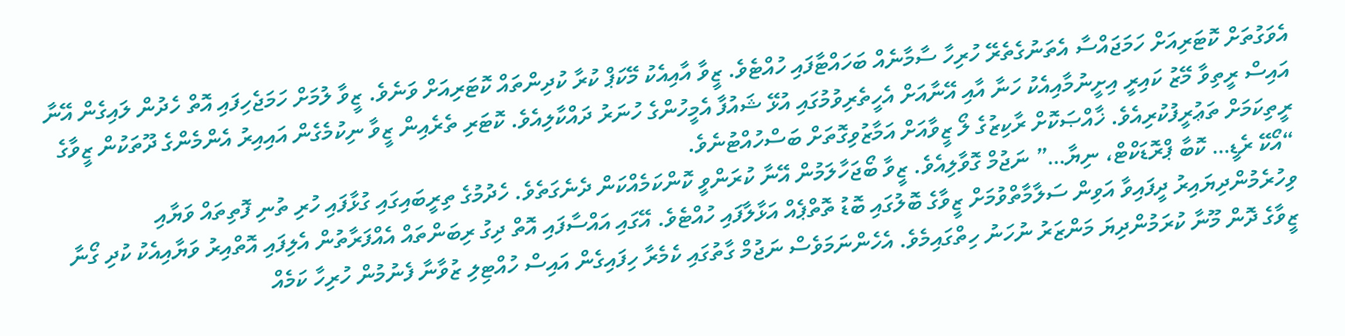އެވަގުތަށް ކޮޓަރިއަށް ހަމަޖައްސާ އެތަނުގެތެރޭ ހުރިހާ ސާމާނެއް ބަހައްޓާފައި ހުއްޓެވެ. ޒީވާ އާއިއެކު މޭކަޕް ކުރާ ކުދިންތައް ކޮޓަރިއަށް ވަނެވެ. ޒީވާ ލުމަށް ހަމަޖެހިފައި އޮތް ހެދުން ލައިގެން އޭނާ އައިސް ރީތިވާ މޭޒު ކައިރީ އިށީނުމާއިއެކު ހަނާ އާއި އޭނާއަށް އެހީތެރިވުމުގައި އުޅޭ ޝައުފާ އެމީހުންގެ ހުނަރު ދައްކާލިއެވެ. ކޮޓަރި ތެރެއިން ޒީވާ ނިކުމެގެން އައިއިރު އެންމެންގެ ދޫތަކުން ޒީވާގެ ރީތިކަމަށް ތަޢުރީފުކުރިއެވެ. ޚާއްޞަކޮށް ރާކިޒުގެ ލޯ ޒީވާއަށް އަމާޒުވިގޮތަށް ބަސްހުއްޓުނެވެ.
“އޯކޭ ރެޑީ… ކޮބާ ޕްރޮޑަކްޓް، ނިޔާ…” ނަޖުމް ގޮވާލިއެވެ. ޒީވާ ބޯޖަހާލަމުން އޭނާ ކުރަންވީ ކޮންކަމެއްކަން ދެނެގަތެވެ. ހެދުމުގެ ތިރީބައިގައި ގުޅާފައި ހުރި ތުނި ފޮތިތައް ވަޔާއި ވިހުރެމުންދިޔައިރު ދީފައިވާ އަވިން ސަލާމާތްވުމަށް ޒީވާގެ ބޮލުގައި ބޮޑު ތޮތްޕެއް އަޅާލާފައި ހުއްޓެވެ. އޭގައި އައްސާފައި އޮތް ދިގު ރިބަންތައް އެއްފަރާތުން އެލިފައި އޮތްއިރު ވަޔާއިއެކު ކުދި ގޯނާ ޒީވާގެ ދޮން މޫނާ ކުރަމުންދިޔަ މަންޒަރު ނުހަނު ހިތްގައިމެވެ. އެހެންނަމަވެސް ނަޖުމް ގާތުގައި ކެމެރާ ހިފައިގެން އައިސް ހުއްޓިލި ޒުވާނާ ފެނުމުން ހުރިހާ ކަމެއް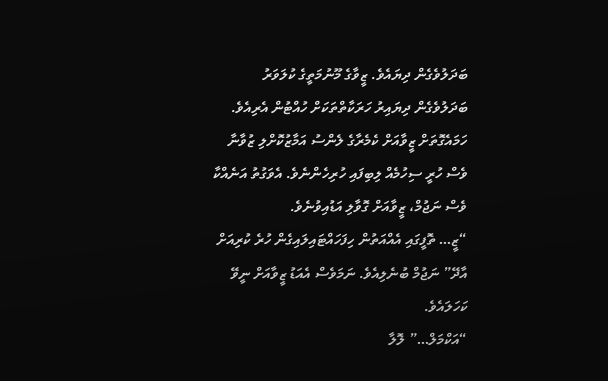ބަދަލުވެގެން ދިޔައެވެ. ޒީވާގެ މޫނުމަތީގެ ކުލަވަރު ބަދަލުވެގެން ދިޔައިރު ހަރަކާތްތަކަށް ހުއްޓުން އެރިއެވެ. ހަމައެގޮތަށް ޒީވާއަށް ކެމެރާގެ ލެންސު އަމާޒުކޮށްލި ޒުވާނާ ވެސް ހުރީ ސިހުމެއް ލިބިފައި ހުރިހެންނެވެ. އެވަގުތު އަނެއްކާ ވެސް ނަޖުމް، ޒީވާއަށް ގޮވާލި އަޑުއިވުނެވެ.
“ޒީ… ތޮފީގައި އެއްއަތުން ހިފަހައްޓައިލައިގެން ހުރެ ކުރިއަށް އާދޭ” ނަޖުމް ބުނެލިއެވެ. ނަމަވެސް އެއަޑު ޒީވާއަށް ނީވޭ ކަހަލައެވެ.
“އަކްމަލް…” ލޮލާ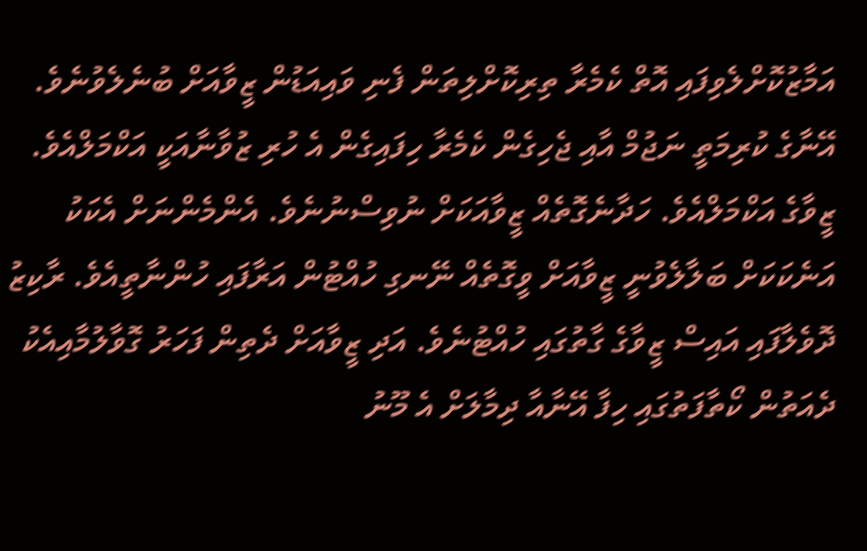އަމާޒުކޮށްލެވިފައި އޮތް ކެމެރާ ތިރިކޮށްލިތަން ފެނި ވައިއަޑުން ޒީވާއަށް ބުނެލެވުނެވެ. އޭނާގެ ކުރިމަތީ ނަޖުމް އާއި ޖެހިގެން ކެމެރާ ހިފައިގެން އެ ހުރި ޒުވާނާއަކީ އަކްމަލްއެވެ. ޒީވާގެ އަކްމަލްއެވެ. ހަދާނެގޮތެއް ޒީވާއަކަށް ނުވިސްނުނެވެ. އެންމެންނަށް އެކަކު އަނެކަކަށް ބަލާލެވުނީ ޒީވާއަށް ވީގޮތެއް ނޭނގި ހުއްޓުން އަރާފައި ހުންނާތީއެވެ. ރާކިޒު ދޮވެލާފައި އައިސް ޒީވާގެ ގާތުގައި ހުއްޓުނެވެ. އަދި ޒީވާއަށް ދެތިން ފަހަރު ގޮވާލުމާއިއެކު ދެއަތުން ކޯތާފަތުގައި ހިފާ އޭނާއާ ދިމާލަށް އެ މޫނު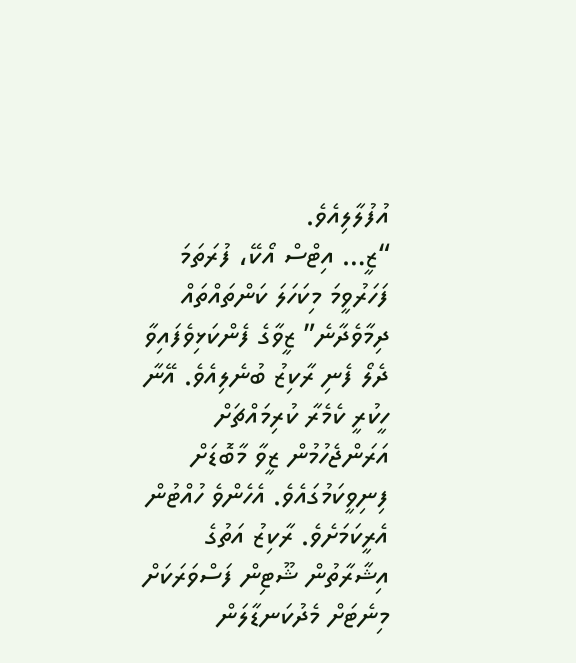އުފުލާލިއެވެ.
“ޒީ… އިޓްސް އޯކޭ، ފުރަތަމަ ފަހަރުވީމަ މިކަހަލަ ކަންތައްތައް ދިމާވެދާނެ” ޒީވާގެ ފެންކަޅިވެފައިވާ ދެލޯ ފެނި ރާކިޒު ބުނެލިއެވެ. އޭނާ ހީކުރީ ކެމެރާ ކުރިމައްޗަށް އަރަންޖެހުމުން ޒީވާ މާބޮޑަށް ފިނިވީކަމުގައެވެ. އެހެންވެ ހުއްޓުން އެރީކަމަށެވެ. ރާކިޒު އަތުގެ އިޝާރާތުން ޝޫޓިން ފަސްވަރަކަށް މިނެޓަށް މެދުކަނޑާލަން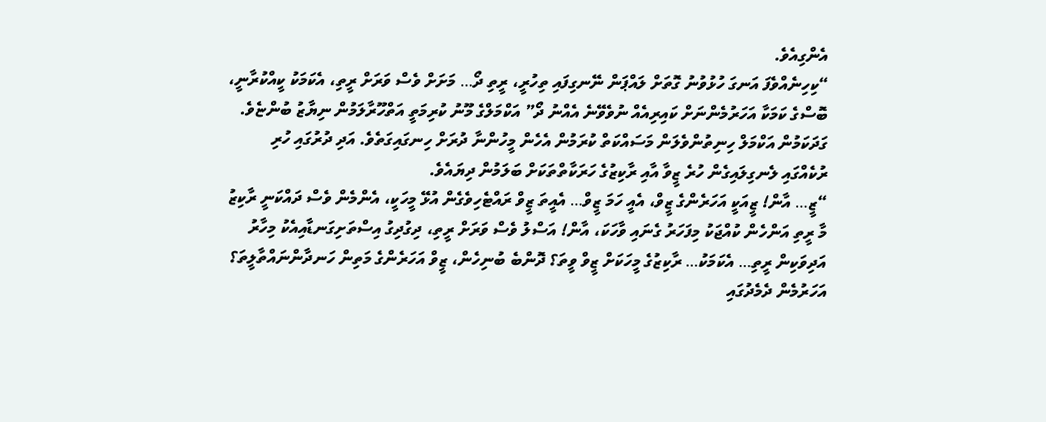އެންގިއެވެ.
“ކިހިނެއްވެފަ އަނގަ ހުޅުވުނު ގޮތަށް ލައްޕަން ނޭނގިފައި ތިހުރީ، ރީތި ދޯ… މަށަށް ވެސް ވަރަށް ރީތި، އެކަމަކު ކީއްކުރާނީ، ބޮސްގެ ކަމަކާ އަހަރުމެންނަށް ކައިރިއެއް ނުވެވޭނެ އެއްނު ދޯ” އަކްމަލްގެ މޫނު ކުރިމަތީ އަތްހޫރާލަމުން ނިޔާޒު ބުންޏެވެ. ގަދަކަމުން އަކްމަލް ހިނިތުންވެލަން މަސައްކަތް ކުރަމުން އެހެން މީހުންނާ ދުރަށް ހިނގައިގަތެވެ. އަދި ދުރުގައި ހުރި ރުކެއްގައި ލެނގިލައިގެން ހުރެ ޒީވާ އާއި ރާކިޒުގެ ހަރަކާތްތަކަށް ބަލަމުން ދިޔައެވެ.
“ޒީ… އާން! ޒީއަކީ އަހަރެންގެ ޒީވް، އެއީ ހަމަ ޒީވް… އެއީތަ ޒީވް ރައްޓެހިވެގެން އުޅޭ މީހަކީ، އެންމެން ވެސް ދައްކަނީ ރާކިޒު މާ ރީތި އަންހެން ކުއްޖަކު މިފަހަރު ގެނައި ވާހަކަ، އާން! އަސްލު ވެސް ވަރަށް ރީތި، ދިގުދިގު އިސްތަށިގަނޑާއިއެކު މިހާރު އަދިވަކިން ރީތި… އެކަމަކު… ރާކިޒުގެ މީހަކަށް ޒީވް ވީތަ؟ ދޮންބެ ބުނިހެން، ޒީވް އަހަރެންގެ މަތިން ހަނދާންނައްތާލީތަ؟ އަހަރުމެން ދެމެދުގައި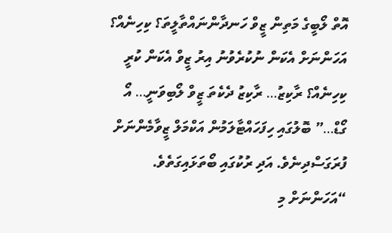އޮތް ލޯބީގެ މަތިން ޒީވް ހަނދާންނައްތާލީތަ؟ ކިހިނެއް؟ އަހަންނަށް އެކަން ނުކުރެވުނު އިރު ޒީވް އެކަން ކުރީ ކިހިނެއް؟ ރާކިޒު… ރާކިޒު ދެކެތަ ޒީވް ލޯބިވަނީ… އޯ ގޯޑް…” ބޮލުގައި ހިފަހައްޓާލަމުން އަކްމަލް ޒީވާމެންނަށް ފުރަގަސްދިނެވެ. އަދި ރުކުގައި ބޯތަޅައިގަތެވެ.
“އަހަންނަށް މި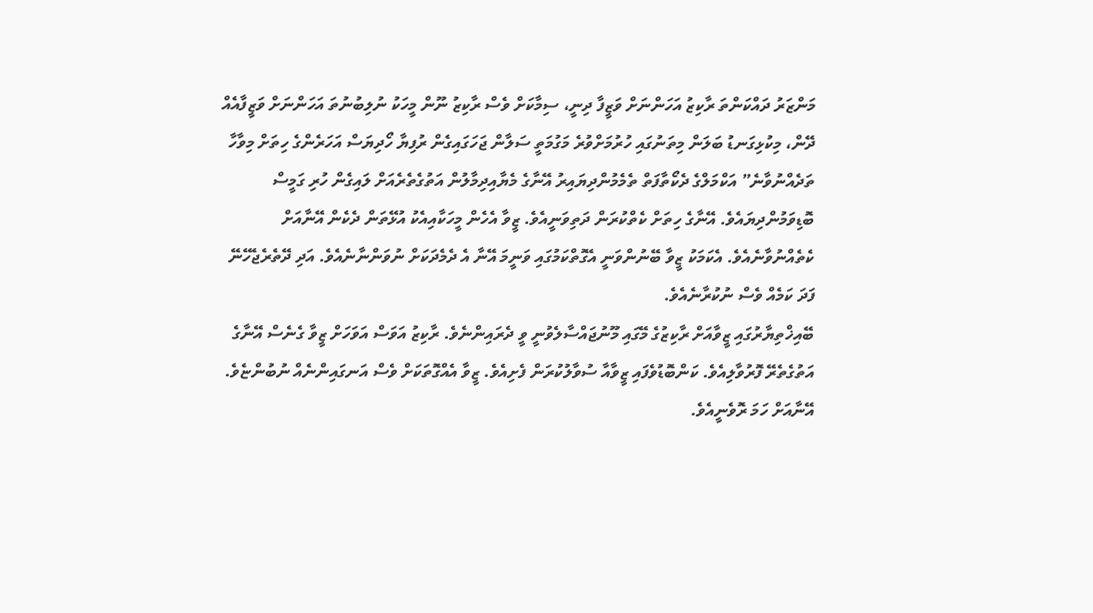މަންޒަރު ދައްކަންތަ ރާކިޒު އަހަންނަށް ވަޒީފާ ދިނީ، ސިމާކަށް ވެސް ރާކިޒު ނޫން މީހަކު ނުލިބުނުތަ އަހަންނަށް ވަޒީފާއެއް ދޭން، މިކުޅިގަނޑު ބަލަން މިތަނުގައި ހުރުމަށްވުރެ މަގުމަތީ ސަލާން ޖަހަގައިގެން ރުފިޔާ ހޯދިޔަސް އަހަރެންގެ ހިތަށް މިވާހާ ތަދެއްނުވާނެ” އަކްމަލްގެ ދެކޯތާފަތް ތެމެމުންދިޔައިރު އޭނާގެ މެޔާއިދިމާލުން އަތުގެތެރެއަށް ލައިގެން ހުރި ގަމީސް ބޮޑިވަމުންދިޔައެވެ. އޭނާގެ ހިތަށް ކެތްކުރަން ދަތިވަނީއެވެ. ޒީވާ އެހެން މީހަކާއިއެކު އުޅޭތަން ދެކެން އޭނާއަށް ކެތެއްނުވާނެއެވެ. އެކަމަކު ޒީވާ ބޭނުންވަނީ އެގޮތްކަމުގައި ވަނީމަ އޭނާ އެ ދެމެދަކަށް ނުވަންނާނެއެވެ. އަދި ދޭތެރެޖެހޭނޭ ފަދަ ކަމެއް ވެސް ނުކުރާނެއެވެ.
ބޭއިޚްތިޔާރުގައި ޒީވާއަށް ރާކިޒުގެ މޭގައި މޫނުޖައްސާލެވުނީ ވީ ދެރައިންނެވެ. ރާކިޒު އަވަސް އަވަހަށް ޒީވާ ގެނެސް އޭނާގެ އަތުގެތެރޭ ފޮރުވާލިއެވެ. ކަންބޮޑުވެފައި ޒީވާއާ ސުވާލުކުރަން ފެށިއެވެ. ޒީވާ އެއްގޮތަކަށް ވެސް އަނގައިންނެއް ނުބުންޏެވެ. އޭނާއަށް ހަމަ ރޮވެނީއެވެ.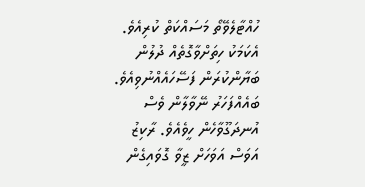ހުއްޓާލެވޭތޯ މަސައްކަތް ކުރިއެވެ. އެކަމަކު ހިތަށްވާގޮތެއް ދުލުން ބަޔާންކުރަން ފަސޭހައެއްނުވިއެވެ. ބައެއްފަހަރު ނޭވާލާން ވެސް އުނދަގޫވާހެން ހީވެއެވެ. ރާކިޒު އަވަސް އަވަހަށް ޒީވާ ގޮވައިގެން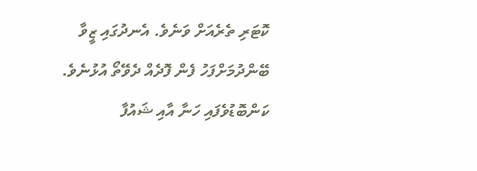ކޮޓަރި ތެރެއަށް ވަނެވެ. އެނދުގައި ޒީވާ ބޭންދުމަށްފަހު ފެން ފޮދެއް ދެވޭތޯ އުޅުނެވެ. ކަންބޮޑުވެފައި ހަނާ އާއި ޝައުފާ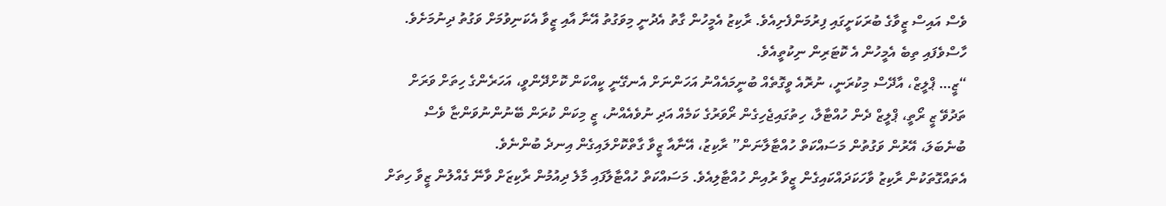ވެސް އައިސް ޒީވާގެ ބުރަކަށީގައި ފިރުމަންފެށިއެވެ. ރާކިޒު އެމީހުން ގާތު އެދުނީ މިވަގުތު އޭނާ އާއި ޒީވާ އެކަނިވުމަށް ވަގުތު ދިނުމަށެވެ. ހާސްވެފައި ތިބެ އެމީހުން އެ ކޮޓަރިން ނިކުތީއެވެ.
“ޒީ… ޕްލީޒް، އާދޭސް މިކުރަނީ، ނުރޮއެ ވީގޮތެއް ބުނީމައެއްނު އަހަންނަށް އެނގޭނީ ކީއްކަން ކޮށްދޭންވީ، އަހަރެންގެ ހިތަށް ވަރަށް ތަދުވޭ ޒީ ރޯތީ، ޕްލީޒް ދެން ހުއްޓާލާ، ހިތުގައިޖެހިގެން ރޯވަރުގެ ކަމެއް އަދި ނުވެއެއްނު، ޒީ މިކަން ކުރަން ބޭނުންނުވަންޏާ ވެސް ބުނެބަލަ، އޭރުން ވަގުތުން މަސައްކަތް ހުއްޓާލާނަން” ރާކިޒު، އޭނާއާ ޒީވާ ގާތްކޮށްލައިގެން އިނދެ ބުންނެވެ.
އެތައްގޮތަކުން ރާކިޒު ވާހަކަދައްކައިގެން ޒީވާ ރުއިން ހުއްޓާލިއެވެ. މަސައްކަތް ހުއްޓާލާފައި މާލެ ދިއުމުން ރާކިޒަށް ވާނޭ ގެއްލުން ޒީވާ ހިތަށް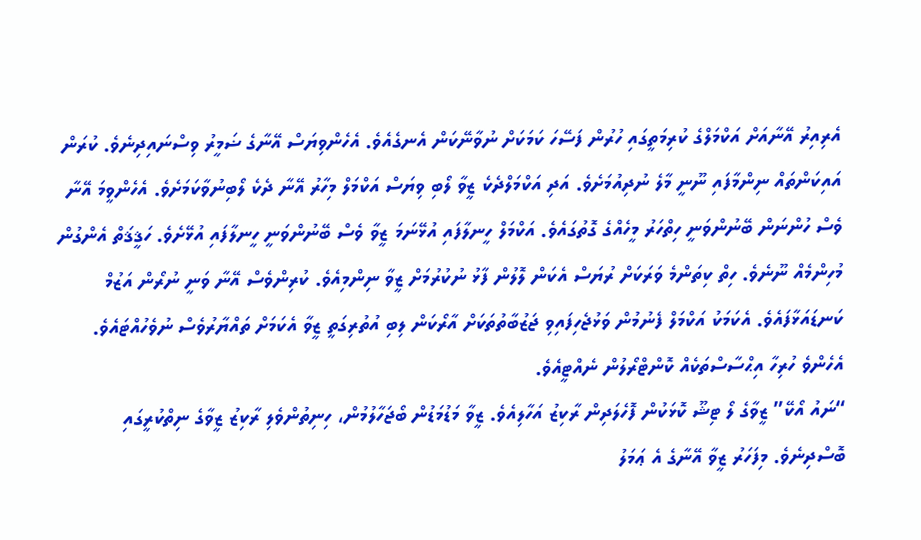އެރިއިރު އޭނާއަށް އަކްމަލްގެ ކުރިމަތީގައި ހުރުން ފަސޭހަ ކަމަކަށް ނުވާނޭކަން އެނގެއެވެ. އެހެންވިޔަސް އޭނާގެ ޟަމީރު ވިސްނައިދިނެވެ. ކުރަން އައިކަންތައް ނިންމާފައި ނޫނީ މާލެ ނުދިއުމަށެވެ. އަދި އަކްމަލްދެކެ ޒީވާ ލޯބި ވިޔަސް އަކްމަލް މިހާރު އޭނާ ދެކެ ލޯބިނުވާކަމަށެވެ. އެހެންވީމަ އޭނާ ވެސް ހުންނަން ބޭނުންވަނީ ހިތްހަރު މީހެއްގެ ގޮތުގައެވެ. އަކްމަލް ހީނލާފައި އުޅޭނަމަ ޒީވާ ވެސް ބޭނުންވަނީ ހީނލާފައި އުޅޭށެވެ. ހަޤީޤަތް އެންގުން މުހިންމެއް ނޫނެވެ. ހިތް ކިތަންމެ ވަރަކަށް ރުޔަސް އެކަން ލޮލުން ފާޅު ނުކުރުމަށް ޒީވާ ނިންމިއެވެ. ކުރިންވެސް އޭނާ ވަނީ ނުރޯން އަޒުމް ކަނޑައަޅާފައެވެ. އެކަމަކު އަކްމަލް ފެނުމުން ވަޅުޖެހިފައިވި ޖަޒުބާތުތަކަށް އާރޯކަން ލިބި އުތުރިގަތީ ޒީވާ އެކަމަށް ތައްޔާރުވެސް ނުވެހުއްޓައެވެ. އެހެންވެ ހުރިހާ އިޙްސާސްތަކެއް ކޮންޓްރޯލުން ނެއްޓީއެވެ.
“ނައު އޯކޭ” ޒީވާގެ ލޯ ޓިޝޫ ކޮޅަކުން ފޮހެލަދިން ރާކިޒު އަހާލިއެވެ. ޒީވާ މަޑުމަޑުން ބޯޖަހާލުމުން، ހިނިތުންވެލި ރާކިޒު ޒީވާގެ ނިތްކުރީގައި ބޮސްދިނެވެ. މިފަހަރު ޒީވާ އޭނާގެ އެ ޢަމަލު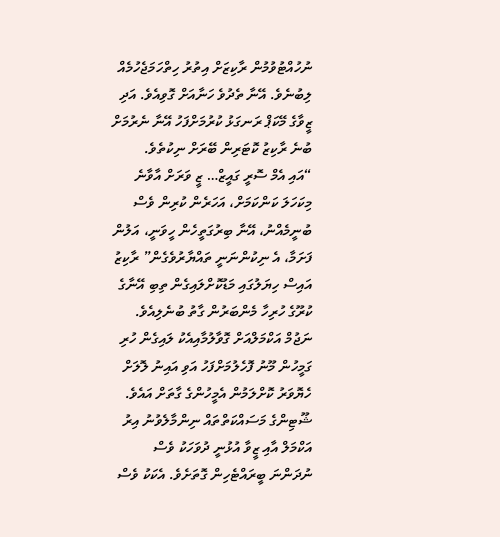ނުހުއްޓުވުމުން ރާކިޒަށް އިތުރު ހިތްހަމަޖެހުމެއް ލިބުނެވެ. އޭނާ ތެދުވެ ހަނާއަށް ގޮވިއެވެ. އަދި ޒީވާގެ މޭކަޕް ރަނގަޅު ކުރުމަށްފަހު އޭނާ ނެރުމަށް ބުނެ ރާކިޒު ކޮޓަރިން ބޭރަށް ނިކުތެވެ.
“އައި އެމް ސޮރީ ގައީޒް… ޒީ ވަރަށް އާވާނެ މިކަހަލަ ކަންކަމަށް، އަހަރެން ކުރިން ވެސް ބުނީމެއްނު، އޭނާ ބިރުގަތީހެން ހީވަނީ، އަލުން ފަށަމާ، އެ ނިކުންނަނީ ތައްޔާރުވެގެން” ރާކިޒު އައިސް ހިޔަލުގައި މަޑުކޮށްލައިގެން ތިބި އޭނާގެ ކުރޫގެ ހުރިހާ މެންބަރުން ގާތު ބުނެލިއެވެ. ނަޖުމް އަކްމަލްއަށް ގޮވާލުމާއިއެކު ލައިގެން ހުރި ގަމީހުން މޫނު ފޮހެލުމަށްފަހު އަވި އައިނު ލޮލަށް ހެޔޮވަރު ކޮށްލަމުން އެމީހުންގެ ގާތަށް އައެވެ.
ޝޫޓިންގެ މަސައްކަތްތައް ނިންމާލެވުނު އިރު އަކްމަލް އާއި ޒީވާ އުޅުނީ ދުވަހަކު ވެސް ނުދަންނަ ބީރައްޓެހިން ގޮތަށެވެ. އެކަކު ވެސް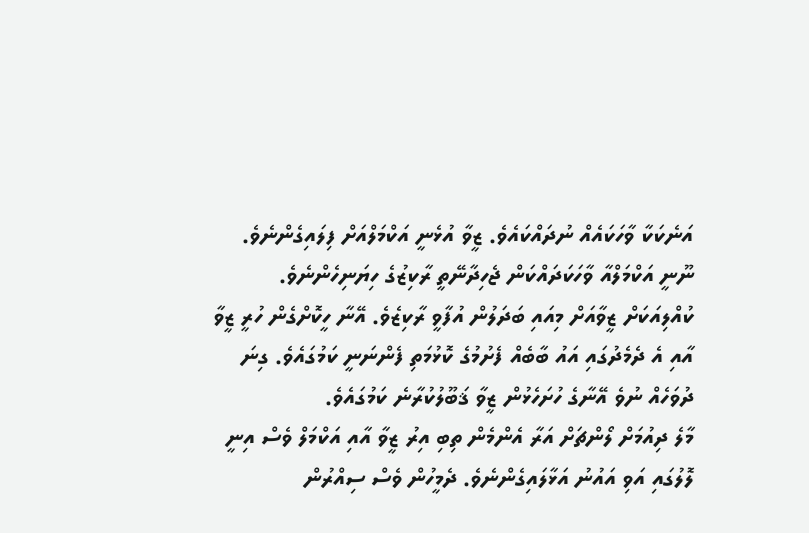އަނެކަކާ ވާހަކައެއް ނުދައްކައެވެ. ޒީވާ އުޅެނީ އަކްމަލްއަށް ފިލައިގެންނެވެ. ނޫނީ އަކްމަލްއާ ވާހަކަދައްކަން ޖެހިދާނޭތީ ރާކިޒުގެ ހިޔަނިހެންނެވެ. ކުއްލިއަކަށް ޒީވާއަށް މިއައި ބަދަލުން އުފާވީ ރާކިޒެވެ. އޭނާ ހީކޮށްގެން ހުރީ ޒީވާ އާއި އެ ދެމެދުގައި އައު ބާބެއް ފެށުމުގެ ކޮޅުމަތި ފެންނަނީ ކަމުގައެވެ. ގިނަ ދުވަހެއް ނުވެ އޭނާގެ ހުށަހެޅުން ޒީވާ ޤަބޫލުކުރާނެ ކަމުގައެވެ.
މާލެ ދިއުމަށް ލޯންޗަށް އަރާ އެންމެން ތިބި އިރު ޒީވާ އާއި އަކްމަލް ވެސް އިނީ ލޮލުގައި އަވި އައުނު އަޅާލައިގެންނެވެ. ދެމީހުން ވެސް ސިއްރުން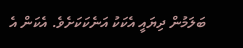ބަލަމުން ދިޔައީ އެކަކު އަނެކަކަށެވެ. އެކަން އެ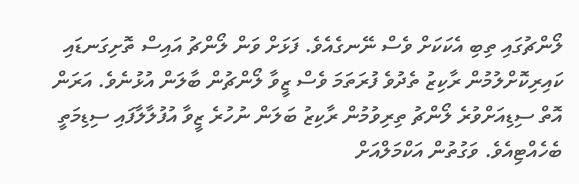ލޯންޗުގައި ތިބި އެކަކަށް ވެސް ނޭނގެއެވެ. ފަޅަށް ވަން ލޯންޗު އައިސް ތޮށިގަނޑައި ކައިރިކޮށްލުމުން ރާކިޒު ތެދުވެ ފުރަތަމަ ވެސް ޒީވާ ލޯންޗުން ބާލަން އުޅުނެވެ. އަރަން އޮތް ސިޑިއަށްވުރެ ލޯންޗު ތިރިވުމުން ރާކިޒު ބަލަން ނުހުރެ ޒީވާ އުފުލާލާފައި ސިޑިމަތީ ބެހެއްޓިއެވެ. ވަގުތުން އަކްމަލްއަށް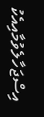އިސްޖަހާލެވުމާއިއެކު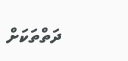ދަތްތަކަށް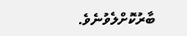ބާރުކޮށްލެވުނެވެ.